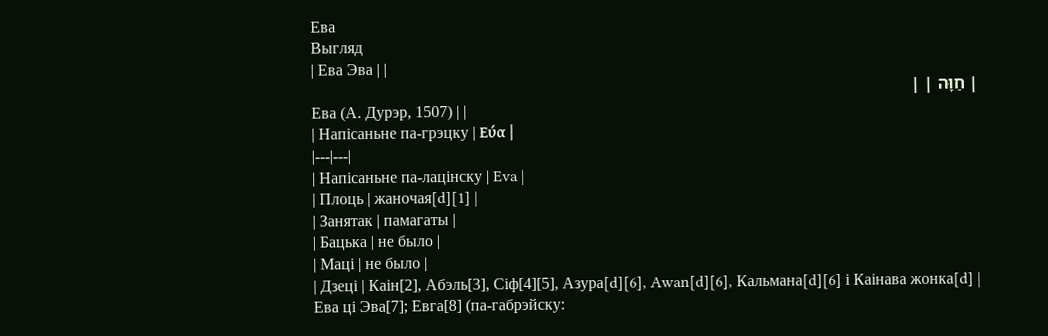Ева
Выгляд
| Ева Эва | |
| חַוָּה | |
Ева (А. Дурэр, 1507) | |
| Напісаньне па-грэцку | Εύα |
|---|---|
| Напісаньне па-лацінску | Eva |
| Плоць | жаночая[d][1] |
| Занятак | памагаты |
| Бацька | не было |
| Маці | не было |
| Дзеці | Каін[2], Абэль[3], Сіф[4][5], Азура[d][6], Awan[d][6], Кальмана[d][6] і Каінава жонка[d] |
Ева ці Эва[7]; Евга[8] (па-габрэйску: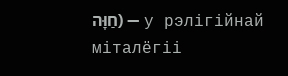חַוָּה) — у рэлігійнай міталёгіі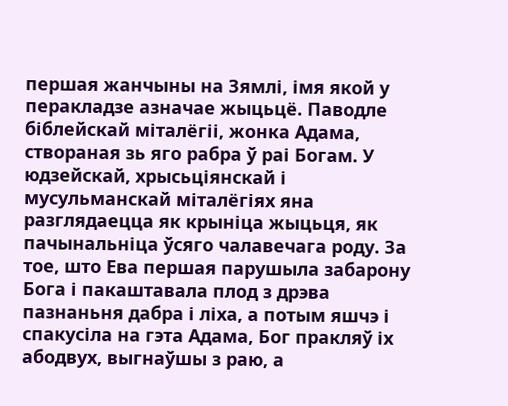першая жанчыны на Зямлі, імя якой у перакладзе азначае жыцьцё. Паводле біблейскай міталёгіі, жонка Адама, створаная зь яго рабра ў раі Богам. У юдзейскай, хрысьціянскай і мусульманскай міталёгіях яна разглядаецца як крыніца жыцьця, як пачынальніца ўсяго чалавечага роду. За тое, што Ева першая парушыла забарону Бога і пакаштавала плод з дрэва пазнаньня дабра і ліха, а потым яшчэ і спакусіла на гэта Адама, Бог пракляў іх абодвух, выгнаўшы з раю, а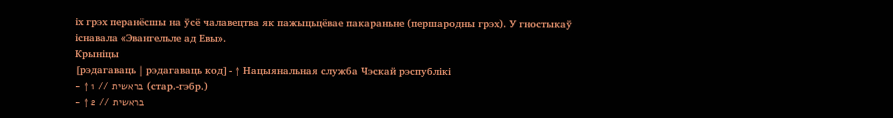іх грэх перанёсшы на ўсё чалавецтва як пажыцьцёвае пакараньне (першародны грэх). У гностыкаў існавала «Эвангельле ад Евы».
Крыніцы
[рэдагаваць | рэдагаваць код]- ↑ Нацыянальная служба Чэскай рэспублікі
- ↑ 1 // בראשית (стар.-гэбр.)
- ↑ 2 // בראשית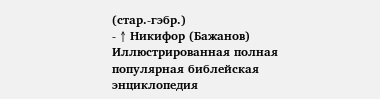(стар.-гэбр.)
- ↑ Никифор (Бажанов) Иллюстрированная полная популярная библейская энциклопедия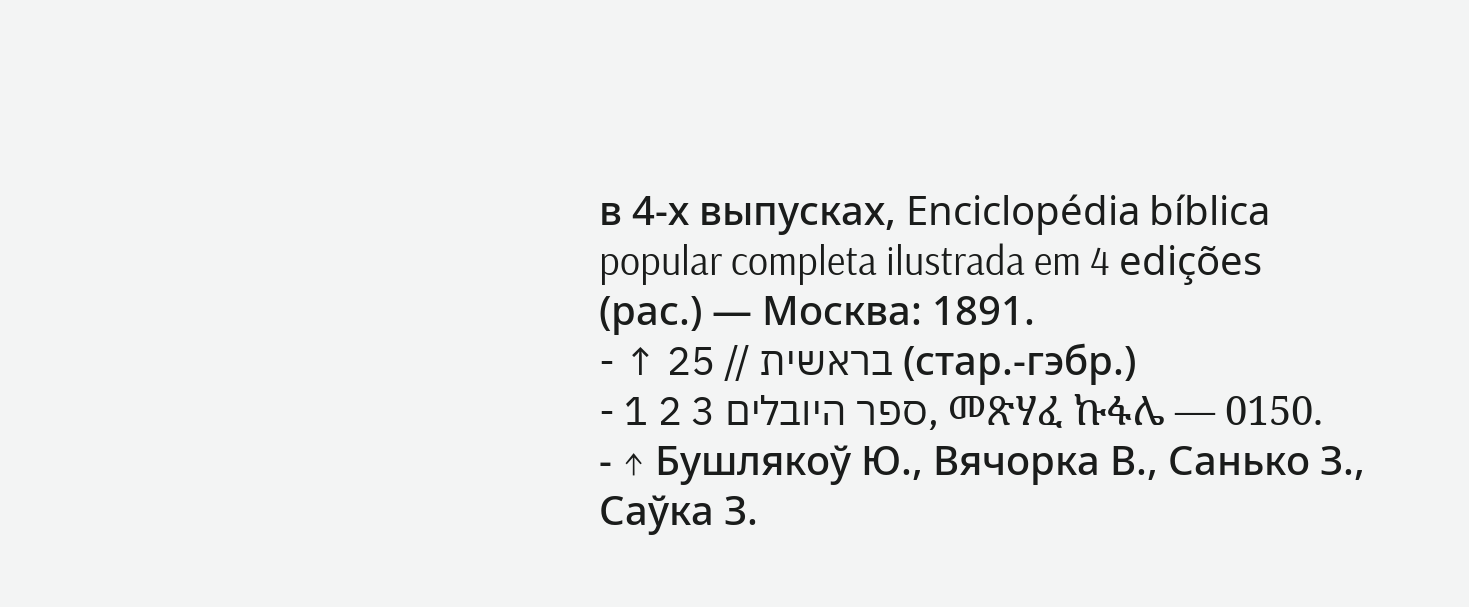в 4-х выпусках, Enciclopédia bíblica popular completa ilustrada em 4 edições (рас.) — Москва: 1891.
- ↑ 25 // בראשית (стар.-гэбр.)
- 1 2 3 ספר היובלים, መጽሃፈ ኩፋሌ — 0150.
- ↑ Бушлякоў Ю., Вячорка В., Санько З., Саўка З.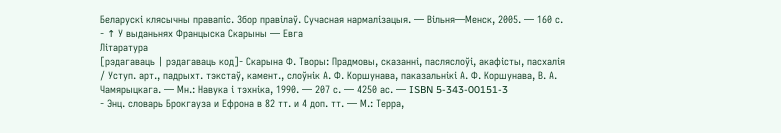Беларускі клясычны правапіс. Збор правілаў. Сучасная нармалізацыя. — Вільня—Менск, 2005. — 160 с.
- ↑ У выданьнях Францыска Скарыны — Евга
Літаратура
[рэдагаваць | рэдагаваць код]- Скарына Ф. Творы: Прадмовы, сказанні, пасляслоўі, акафісты, пасхалія / Уступ. арт., падрыхт. тэкстаў, камент., слоўнік А. Ф. Коршунава, паказальнікі А. Ф. Коршунава, В. А. Чамярыцкага. — Мн.: Навука і тэхніка, 1990. — 207 с. — 4250 ас. — ISBN 5-343-00151-3
- Энц. словарь Брокгауза и Ефрона в 82 тт. и 4 доп. тт. — М.: Терра,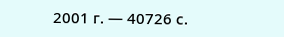2001 г. — 40726 с.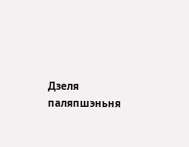Дзеля паляпшэньня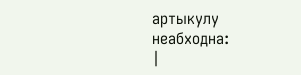артыкулу неабходна:
|